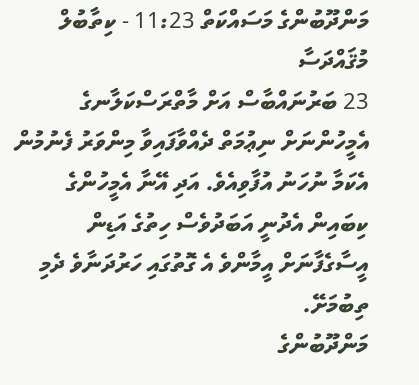މަންދޫބުންގެ މަސައްކަތް 11:23 - ކިތާބުލް މުޤައްދަސާ
23 ބަރުނައްބާސް އަށް މާތްރަސްކަލާނގެ އެމީހުންނަށް ނިޢުމަތް ދެއްވާފައިވާ މިންވަރު ފެނުމުން އެކަމާ ނުހަނު އުފާވިއެވެ. އަދި އޭނާ އެމީހުންގެ ކިބައިން އެދުނީ އަބަދުވެސް ހިތުގެ އަޑިން އީސާގެފާނަށް އީމާންވެ އެ ގޮތުގައި ހަރުދަނާވެ ދެމި ތިބުމަށޭ.
މަންދޫބުންގެ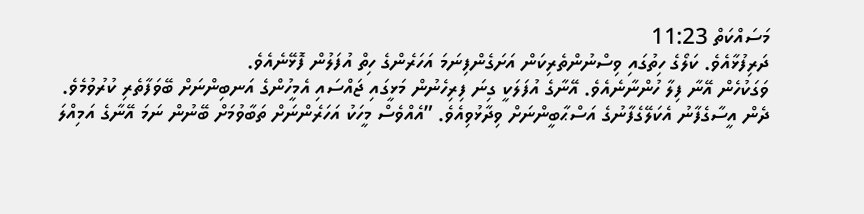މަސައްކަތް 11:23
ދަރިފުޅާއެވެ. ކަލޯގެ ހިތުގައި ވިސްނުންތެރިކަން އަށަގެންފިނަމަ އަހަރެންގެ ހިތް އުފަލުން ފޮޅޭނެއެވެ.
ވަގަކުހެން އޭނާ ފިލާ ހުންނާނެއެވެ. އޭނާގެ އުފަލަކީ ގިނަ ފިރިހެނުން މަޅީގައި ޖައްސައި އެމީހުންގެ އަނބިންނަށް ބޭވަފާތެރި ކުރުވުމެވެ.
ދެން އީސާގެފާނު އެކަލޭގެފާނުގެ އަސްޙާބީންނަށް ވިދާޅުވިއެވެ. ”އެއްވެސް މީހަކު އަހަރެންނަށް ތަބާވުމަށް ބޭނުން ނަމަ އޭނާގެ އަމިއްލަ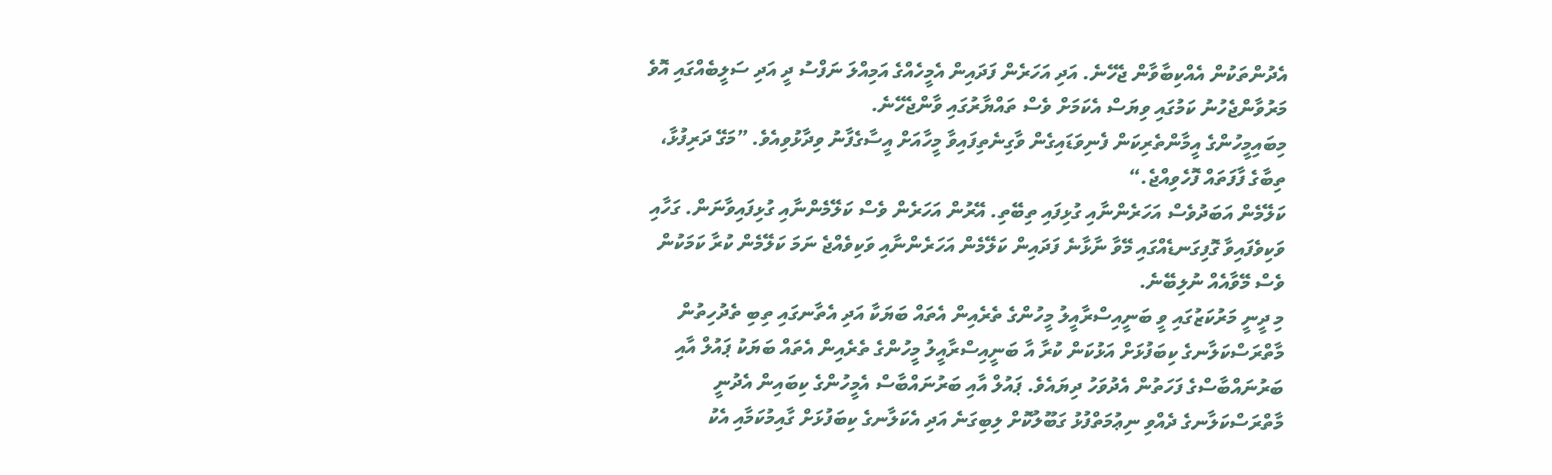އެދުންތަކުން އެއްކިބާވާން ޖެހޭނެ. އަދި އަހަރެން ފަދައިން އެމީހެއްގެ އަމިއްލަ ނަފްސު ދީ އަދި ސަލީބެއްގައި އޮވެ މަރުވާންޖެހުނު ކަމުގައި ވިޔަސް އެކަމަށް ވެސް ތައްޔާރުގައި ވާންޖެހޭނެ.
މިބައިމީހުންގެ އީމާންތެރިކަން ފެނިވަޑައިގެން ވާގިނެތިފައިވާ މީހާއަށް އީސާގެފާނު ވިދާޅުވިއެވެ. ”މަގޭ ދަރިފުޅާ، ތިބާގެ ފާފަތައް ފޮހެވިއްޖެ.“
ކަލޭމެން އަބަދުވެސް އަހަރެންނާއި ގުޅިފައި ތިބޭތި. އޭރުން އަހަރެން ވެސް ކަލޭމެންނާއި ގުޅިފައިވާނަން. ގަހާއި ވަކިވެފައިވާ ގޮފިގަނޑެއްގައި މޭވާ ނާޅާނެ ފަދައިން ކަލޭމެން އަހަރެންނާއި ވަކިވެއްޖެ ނަމަ ކަލޭމެން ކުރާ ކަމަކުން ވެސް މޭވާއެއް ނުލިބޭނެ.
މި ދީނީ މަރުކަޒުގައި ވީ ބަނީއިސްރާއީލު މީހުންގެ ތެރެއިން އެތައް ބަޔަކާ އަދި އެތާނގައި ތިބި ތެދުހިތުން މާތްރަސްކަލާނގެ ކިބަފުޅަށް އަޅުކަން ކުރާ އާ ބަނީއިސްރާއީލު މީހުންގެ ތެރެއިން އެތައް ބަޔަކު ޕައުލް އާއި ބަރުނައްބާސްގެ ފަހަތުން އެދުވަހު ދިޔައެވެ. ޕައުލް އާއި ބަރުނައްބާސް އެމީހުންގެ ކިބައިން އެދުނީ މާތްރަސްކަލާނގެ ދެއްވި ނިޢުމަތްފުޅު ގަބޫލުކޮށް ލިބިގަނެ އަދި އެކަލާނގެ ކިބަފުޅަށް ގާއިމުކަމާއި އެކު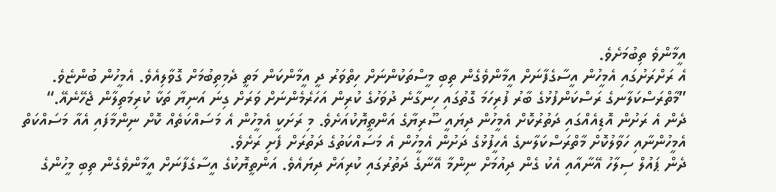އީމާންވެ ތިބުމަށެވެ.
އެ ރަށްރަށުގައި އެމީހުން އީސާގެފާނަށް އީމާންވެގެން ތިބި މީސްތަކުންނަށް ހިތްވަރު ދީ އީމާންކަން މަތީ ދެމިތިބުމަށް ގޮވާލިއެވެ. އެމީހުން ބުންޏެވެ. ”މާތްރަސްކަލާނގެ ރަސްކަންފުޅުގެ ބާރު ފުރިހަމަ ގޮތުގައި ހިނގާނެ ދުވަހުގެ ކުރިން އަހަރެމެންނަށް ވަރަށް ގިނަ އަނިޔާ ތަކާ ކުރިމަތިލާން ޖެހޭނެއޭ.“
ދެން އެ ރަށުން އޮޑިއެއްގައި ދަތުރުކޮށް އެމީހުން ދިޔައީ ސޫރިޔާގެ އަންތީޔޮކުއަށެވެ. މި ރަށަކީ އެމީހުން އެ މަސައްކަތެއް ކޮށް ނިންމާފައި އެއާ މަސައްކަތް އެމީހުންނާއި ހަވާލުކޮށް މާތްރަސްކަލާނގެ އެހީފުޅުގެ ދަށުން އެމީހުން އެ މަސައްކަތުގެ ދަތުރަށް ފެށި ރަށެވެ.
ދެން ޕައުލް ސިލާހު އޭނާއާއި އެކު ގެން ދިއުމަށް ނިންމާ އޭނާގެ ދަތުރުގައި ކުރިއަށް ދިޔައެވެ. އަންތީޔޮކުގެ އީސާގެފާނަށް އީމާންވެގެން ތިބި މީހުންގެ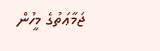ޖަމާޢަތުގެ މީހުން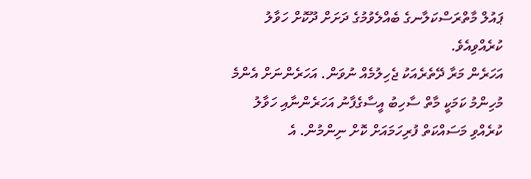ޕައުލް މާތްރަސްކަލާނގެ ބެއްލެވުމުގެ ދަށަށް ދޫކޮށް ހަވާލު ކުރެއްވިއެވެ.
އަހަރެން މަރާ ދޭތެރެއަކު ޖެހިލުމެއް ނުވަން. އަހަރެންނަށް އެންމެ މުހިންމު ކަމަކީ މާތް ސާހިބު އީސާގެފާނު އަހަރެންނާއި ހަވާލު ކުރެއްވި މަސައްކަތް ފުރިހަމައަށް ކޮށް ނިންމުން. އެ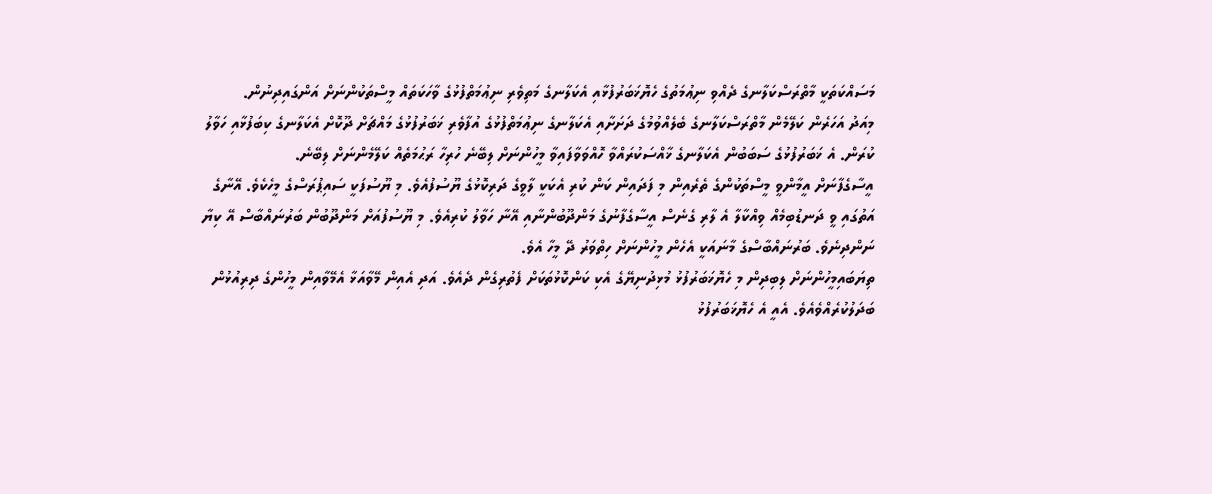މަސައްކަތަކީ މާތްރަސްކަލާނގެ ދެއްވި ނިޢުމަތުގެ ހެޔޮޚަބަރުފުޅާއި އެކަލާނގެ މަތިވެރި ނިޢުމަތްފުޅުގެ ވާހަކަތައް މީސްތަކުންނަށް އަންގައިދިނުން.
މިއަދު އަހަރެން ކަލޭމެން މާތްރަސްކަލާނގެ ބެލެއްވުމުގެ ދަށަށާއި އެކަލާނގެ ނިޢުމަތްފުޅުގެ އުފާވެރި ޚަބަރުފުޅުގެ މައްޗަށް ދޫކޮށް އެކަލާނގެ ކިބަފުޅާއި ހަވާލު ކުރަން. އެ ޚަބަރުފުޅުގެ ސަބަބުން އެކަލާނގެ ޚާއްސަކުރައްވާ ހޮއްވަވާފައިވާ މީހުންނަށް ލިބޭނެ ހުރިހާ ރަޙުމަތެއް ކަލޭމެންނަށް ލިބޭނެ.
އީސާގެފާނަށް އީމާންވީ މީސްތަކުންގެ ތެރެއިން މި ފަދައިން ކަން ކުރި އެކަކީ ލާވީގެ ދަރިކޮޅުގެ ޔޫސުފުއެވެ. މި ޔޫސުފަކީ ސައިޕުރަސްގެ މީހެކެވެ. އޭނާގެ އަތުގައި ވީ ދަނޑުބިމެއް ވިއްކާލާ އެ ލާރި ގެނެސް އީސާގެފާނުގެ މަންދޫބުންނާއި އޭނާ ހަވާލު ކުރިއެވެ. މި ޔޫސުފުއަށް މަންދޫބުން ބަރުނައްބާސް އޭ ކިޔާ ނަންދިނެވެ. ބަރުނައްބާސްގެ މާނައަކީ އެހެން މީހުންނަށް ހިތްވަރު ދޭ މީހާ އެވެ.
ތިޔަބައިމީހުންނަށް ލިބިދިން މި ހެޔޮޚަބަރުފުޅު މުޅިދުނިޔޭގެ އެކި ކަންކޮޅުތަކަށް ފެތުރިގެން ދެއެވެ. އަދި އެއިން މޭވާއަޅާ އެމޭވާއިން މީހުންގެ ދިރިއުޅުން ބަދަލުކުރެއްވެއެވެ. އެއީ އެ ހެޔޮޚަބަރުފުޅު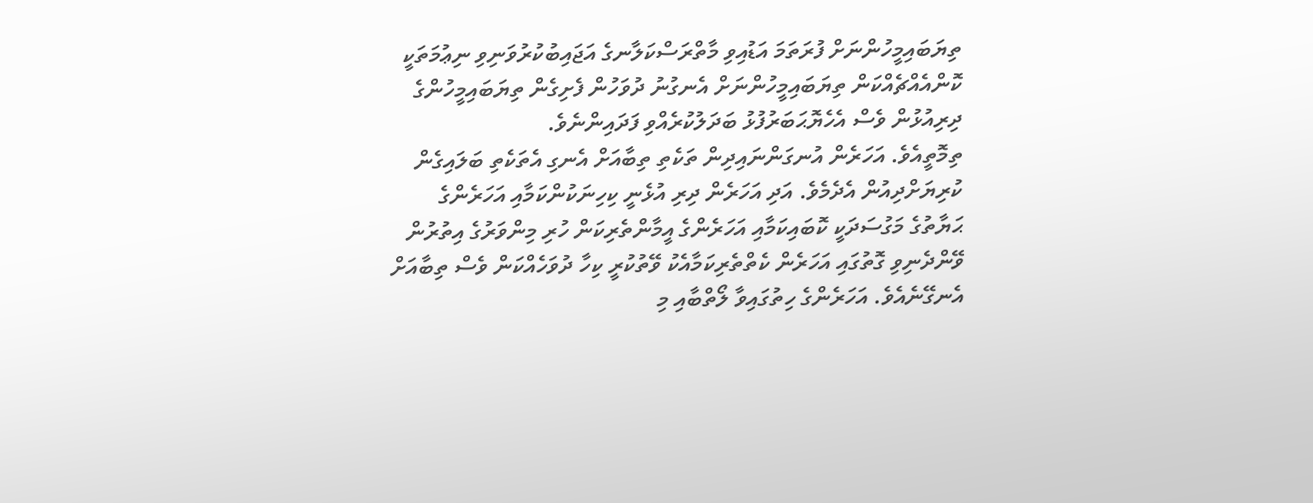ތިޔަބައިމީހުންނަށް ފުރަތަމަ އަޑުއިވި މާތްރަސްކަލާނގެ އަޖައިބުކުރުވަނިވި ނިޢުމަތަކީ ކޮންއެއްޗެއްކަން ތިޔަބައިމީހުންނަށް އެނގުނު ދުވަހުން ފެށިގެން ތިޔަބައިމީހުންގެ ދިރިއުޅުން ވެސް އެހެޔޮޙަބަރުފުޅު ބަދަލުކުރެއްވި ފަދައިންނެވެ.
ތިމޮތީއެވެ. އަހަރެން އުނގަންނައިދިން ތަކެތި ތިބާއަށް އެނގި އެތަކެތި ބަލައިގެން ކުރިޔަށްދިއުން އެދެމެވެ. އަދި އަހަރެން ދިރި އުޅެނީ ކިހިނަކުންކަމާއި އަހަރެންގެ ޙަޔާތުގެ މަގުސަދަކީ ކޮބައިކަމާއި އަހަރެންގެ އީމާންތެރިކަން ހުރި މިންވަރުގެ އިތުރުން ވޭންދެނިވި ގޮތުގައި އަހަރެން ކެތްތެރިކަމާއެކު ވޭތުކުރީ ކިހާ ދުވަހެއްކަން ވެސް ތިބާއަށް އެނގޭނެއެވެ. އަހަރެންގެ ހިތުގައިވާ ލޯތްބާއި މި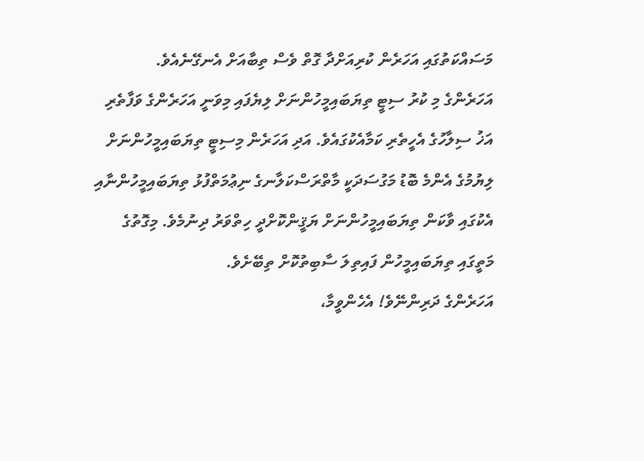މަސައްކަތުގައި އަހަރެން ކުރިއަށްދާ ގޮތް ވެސް ތިބާއަށް އެނގޭނެއެވެ.
އަހަރެންގެ މި ކުރު ސިޓީ ތިޔަބައިމީހުންނަށް ލިޔެފައި މިވަނީ އަހަރެންގެ ވަފާތެރި އަޚު ސިލާހުގެ އެހީތެރި ކަމާއެކުގައެވެ. އަދި އަހަރެން މިސިޓީ ތިޔަބައިމީހުންނަށް ލިޔުމުގެ އެންމެ ބޮޑު މަގުސަދަކީ މާތްރަސްކަލާނގެ ނިޢުމަތްފުޅު ތިޔަބައިމީހުންނާއި އެކުގައި ވާކަން ތިޔަބައިމީހުންނަށް ޔަޤީންކޮށްދީ ހިތްވަރު ދިނުމެވެ. މިގޮތުގެ މަތީގައި ތިޔަބައިމީހުން ފައިތިލަ ސާބިތުކޮށް ތިބޭށެވެ.
އަހަރެންގެ ދަރިންނޭވެ! އެހެންވީމާ،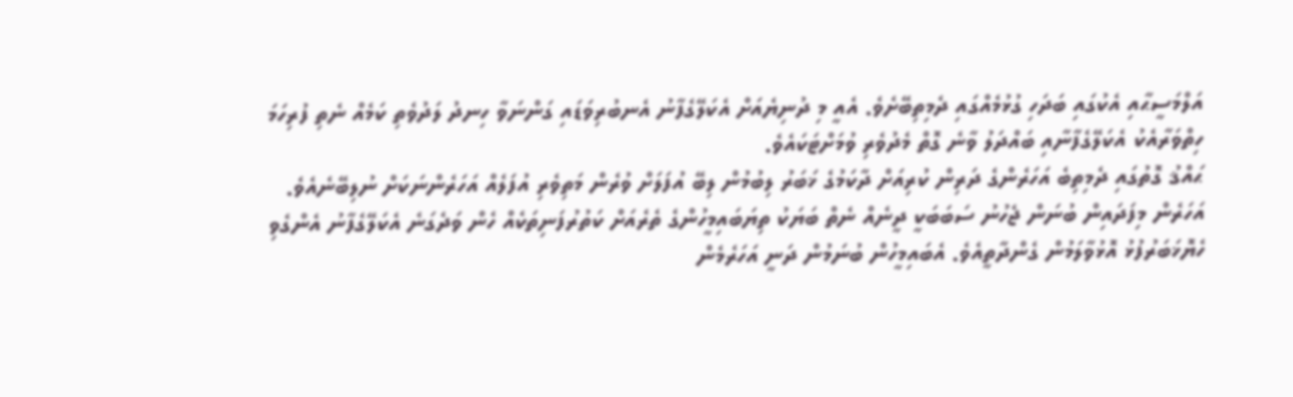އަލްމަސީޙާއި އެކުގައި ބަދަހި ގުޅުމެއްގައި ދެމިތިބޭށެވެ. އެއީ މި ދުނިޔެއަށް އެކަލޭގެފާނު އެނބުރިވަޑައި ގަންނަވާ ހިނދު ލަދުވެތި ކަމެއް ނެތި ފުރިހަމަ ހިތްވަރާއެކު އެކަލޭގެފާނާއި ބައްދަލު ވާނެ ގޮތް މެދުވެރި ވުމަށްޓަކައެވެ.
ޙައްޤު ގޮތުގައި ދެމިތިބެ އަހަރެންގެ ދަރިން ކުރިއަށް ދާކަމުގެ ޚަބަރު ލިބުމުން ލިބޭ އުފަލަށް ވުރެން މަތިވެރި އުފަލެއް އަހަރެންނަކަށް ނުލިބޭނެއެވެ.
އަހަރެން މިފަދައިން ބުނަން ޖެހުނު ސަބަބަކީ ދީނެއް ނެތް ބަޔަކު ތިޔަބައިމީހުންގެ ތެރެއަށް ކަތުރުފަނިތަކެއް ހެން ވަދެގަނެ އެކަލޭގެފާނު އެންގެވި ހެޔޮޚަބަރުފުޅު އޮޅުވާލަމުން ގެންދާތީއެވެ. އެބައިމީހުން ބުނަމުން ދަނީ އަހަރެމެން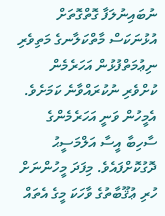ނުބައިނުލަފާ ގޮތްގޮތަށް އުޅުނަކަސް މާތްކަލާނގެ މަތިވެރި ނިޢުމަތްފުޅުން އަހަރެމެން ކުށްވެރި ނުކުރައްވާނެ ކަމަށެވެ. އެމީހުން ވަނީ އަހަރެމެންގެ ސާހިބާ އީސާ އަލްމަސީޙު ދޮގުކޮށްފައެވެ. މިފަދަ މީހުންނަށް ހުރި ޢުޤޫބާތުގެ ވާހަކަ މީގެ އެތައް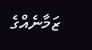ޒަމާނެއްގެ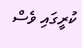ކުރީގައި ވެސް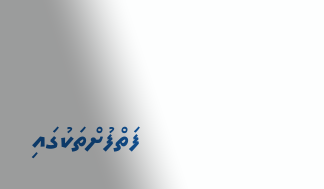ފަތްފުށްތަކުގައި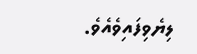ލިޔެވިފައިވެއެވެ.